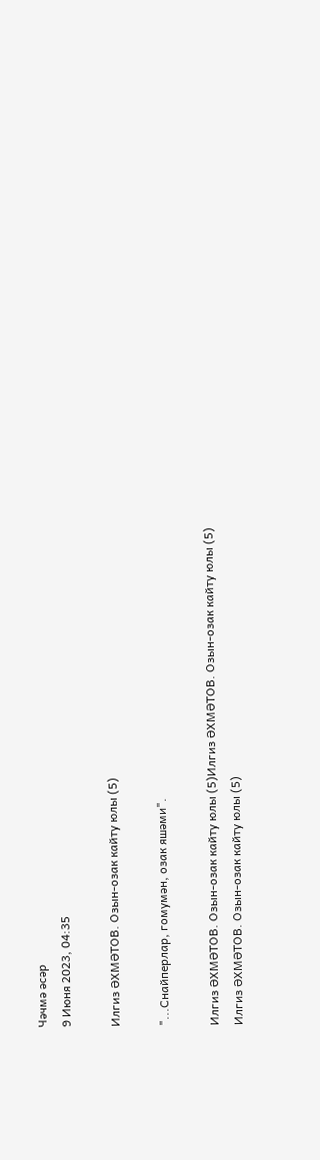Чәчмә әсәр
9 Июня 2023, 04:35

Илгиз ӘХМӘТОВ. Озын-озак кайту юлы (5)

"...Снайперлар, гомумəн, озак яшəми".

Илгиз ӘХМӘТОВ. Озын-озак кайту юлы (5)Илгиз ӘХМӘТОВ. Озын-озак кайту юлы (5)
Илгиз ӘХМӘТОВ. Озын-озак кайту юлы (5)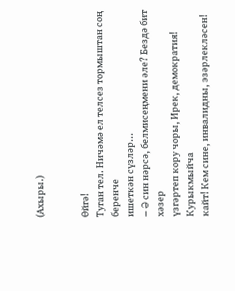(Ахыры.)


Өйгə!
Туган тел. Ничəмə ел телсез тормыштан соң беренче
ишеткəн сүзлəр...
– Ə син нəрсə, белмисеңмени əле? Бездə бит хəзер
үзгəртеп кору чоры, Ирек, демократия! Курыкмыйча
кайт! Кем сине, инвалидны, эзəрлеклəсен!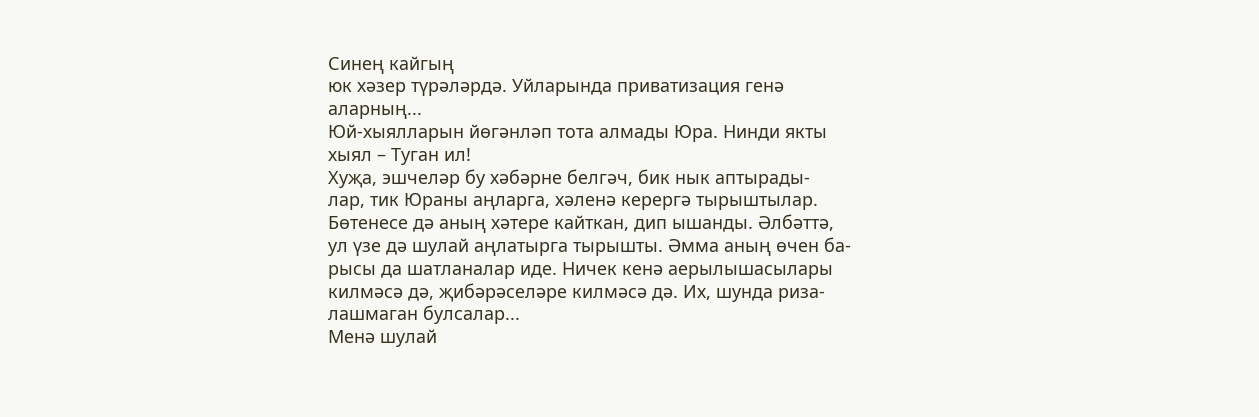Синең кайгың
юк хəзер түрəлəрдə. Уйларында приватизация генə
аларның...
Юй-хыялларын йөгəнлəп тота алмады Юра. Нинди якты
хыял – Туган ил!
Хуҗа, эшчелəр бу хəбəрне белгəч, бик нык аптырады-
лар, тик Юраны аңларга, хəленə керергə тырыштылар.
Бөтенесе дə аның хəтере кайткан, дип ышанды. Əлбəттə,
ул үзе дə шулай аңлатырга тырышты. Əмма аның өчен ба-
рысы да шатланалар иде. Ничек кенə аерылышасылары
килмəсə дə, җибəрəселəре килмəсə дə. Их, шунда риза-
лашмаган булсалар...
Менə шулай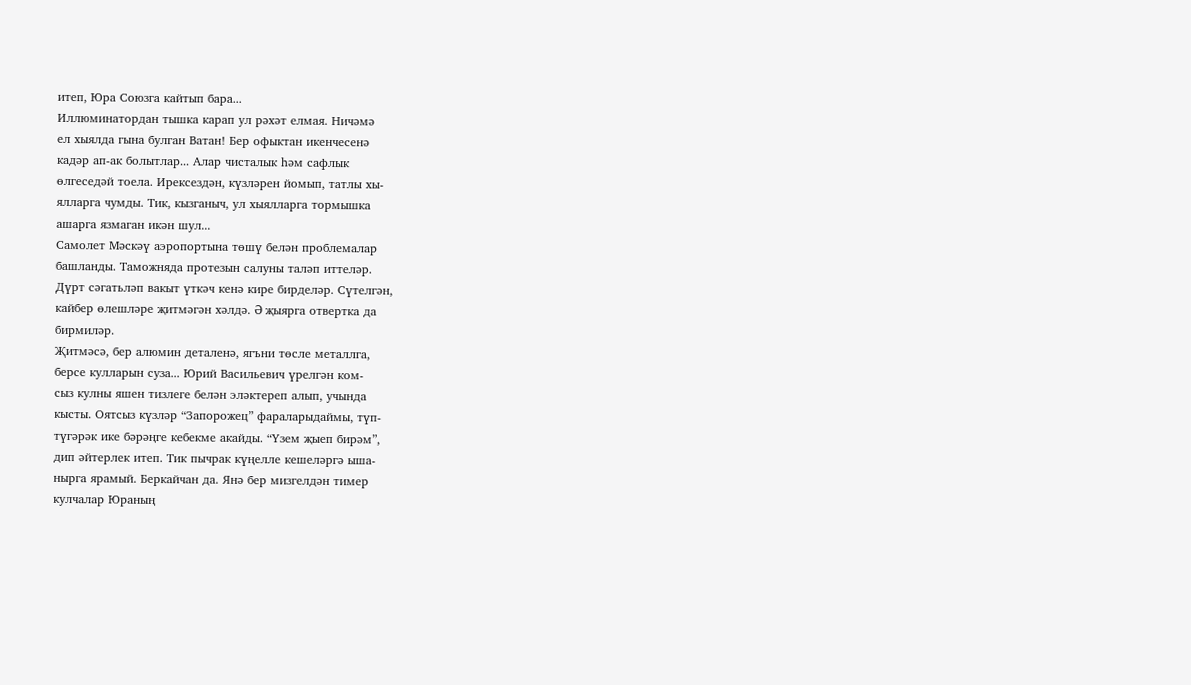итеп, Юра Союзга кайтып бара...
Иллюминатордан тышка карап ул рəхəт елмая. Ничəмə
ел хыялда гына булган Ватан! Бер офыктан икенчесенə
кадəр ап-ак болытлар... Алар чисталык һəм сафлык
өлгеседəй тоела. Ирексездəн, күзлəрен йомып, татлы хы-
ялларга чумды. Тик, кызганыч, ул хыялларга тормышка
ашарга язмаган икəн шул...
Самолет Мəскəү аэропортына төшү белəн проблемалар
башланды. Таможняда протезын салуны талəп иттелəр.
Дүрт сəгатьлəп вакыт үткəч кенə кире бирделəр. Сүтелгəн,
кайбер өлешлəре җитмəгəн хəлдə. Ə җыярга отвертка да
бирмилəр.
Җитмəсə, бер алюмин деталенə, ягъни төсле металлга,
берсе кулларын суза... Юрий Васильевич үрелгəн ком-
сыз кулны яшен тизлеге белəн элəктереп алып, учында
кысты. Оятсыз күзлəр “Запорожец” фараларыдаймы, түп-
түгəрəк ике бəрəңге кебекме акайды. “Үзем җыеп бирəм”,
дип əйтерлек итеп. Тик пычрак күңелле кешелəргə ыша-
нырга ярамый. Беркайчан да. Янə бер мизгелдəн тимер
кулчалар Юраның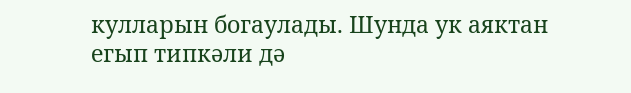кулларын богаулады. Шунда ук аяктан
егып типкəли дə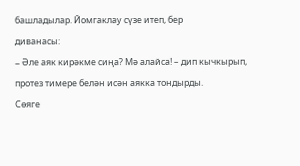башладылар. Йомгаклау сүзе итеп, бер
диванасы:
– Əле аяк кирəкме сиңа? Мə алайса! – дип кычкырып,
протез тимере белəн исəн аякка тондырды.
Сөяге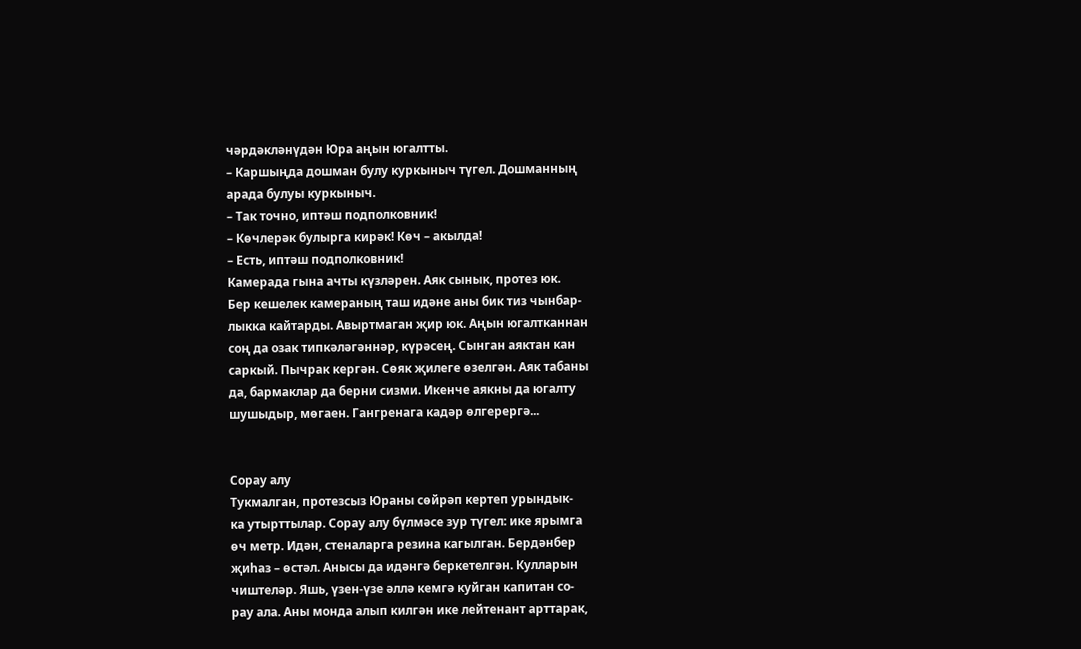чəрдəклəнүдəн Юра аңын югалтты.
– Каршыңда дошман булу куркыныч түгел. Дошманның
арада булуы куркыныч.
– Так точно, иптəш подполковник!
– Көчлерəк булырга кирəк! Көч – акылда!
– Есть, иптəш подполковник!
Камерада гына ачты күзлəрен. Аяк сынык, протез юк.
Бер кешелек камераның таш идəне аны бик тиз чынбар-
лыкка кайтарды. Авыртмаган җир юк. Аңын югалтканнан
соң да озак типкəлəгəннəр, күрəсең. Сынган аяктан кан
саркый. Пычрак кергəн. Сөяк җилеге өзелгəн. Аяк табаны
да, бармаклар да берни сизми. Икенче аякны да югалту
шушыдыр, мөгаен. Гангренага кадəр өлгерергə...


Сорау алу
Тукмалган, протезсыз Юраны сөйрəп кертеп урындык-
ка утырттылар. Сорау алу бүлмəсе зур түгел: ике ярымга
өч метр. Идəн, стеналарга резина кагылган. Бердəнбер
җиһаз – өстəл. Анысы да идəнгə беркетелгəн. Кулларын
чиштелəр. Яшь, үзен-үзе əллə кемгə куйган капитан со-
рау ала. Аны монда алып килгəн ике лейтенант арттарак,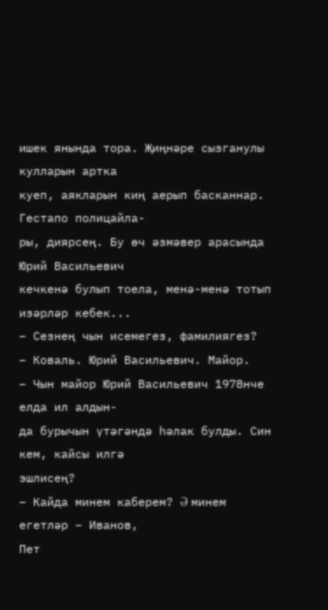ишек янында тора. Җиңнəре сызганулы кулларын артка
куеп, аякларын киң аерып басканнар. Гестапо полицайла-
ры, диярсең. Бу өч əзмəвер арасында Юрий Васильевич
кечкенə булып тоела, менə-менə тотып изəрлəр кебек...
– Сезнең чын исемегез, фамилиягез?
– Коваль. Юрий Васильевич. Майор.
– Чын майор Юрий Васильевич 1978нче елда ил алдын-
да бурычын үтəгəндə һəлак булды. Син кем, кайсы илгə
эшлисең?
– Кайда минем каберем? Ə минем егетлəр – Иванов,
Пет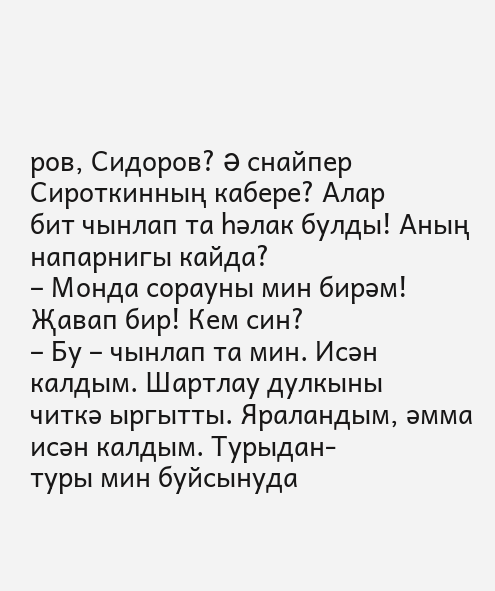ров, Сидоров? Ə снайпер Сироткинның кабере? Алар
бит чынлап та һəлак булды! Аның напарнигы кайда?
– Монда сорауны мин бирəм! Җавап бир! Кем син?
– Бу – чынлап та мин. Исəн калдым. Шартлау дулкыны
читкə ыргытты. Яраландым, əмма исəн калдым. Турыдан-
туры мин буйсынуда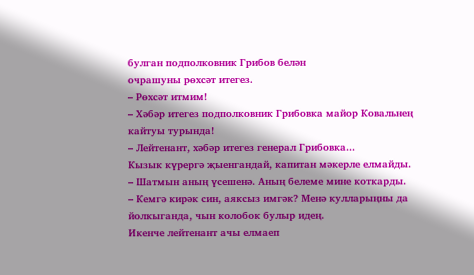булган подполковник Грибов белəн
очрашуны рөхсəт итегез.
– Рөхсəт итмим!
– Хəбəр итегез подполковник Грибовка майор Ковальнең
кайтуы турында!
– Лейтенант, хəбəр итегез генерал Грибовка...
Кызык күрергə җыенгандай, капитан мəкерле елмайды.
– Шатмын аның үсешенə. Аның белеме мине коткарды.
– Кемгə кирəк син, аяксыз имгəк? Менə кулларыңны да
йолкыганда, чын колобок булыр идең.
Икенче лейтенант ачы елмаеп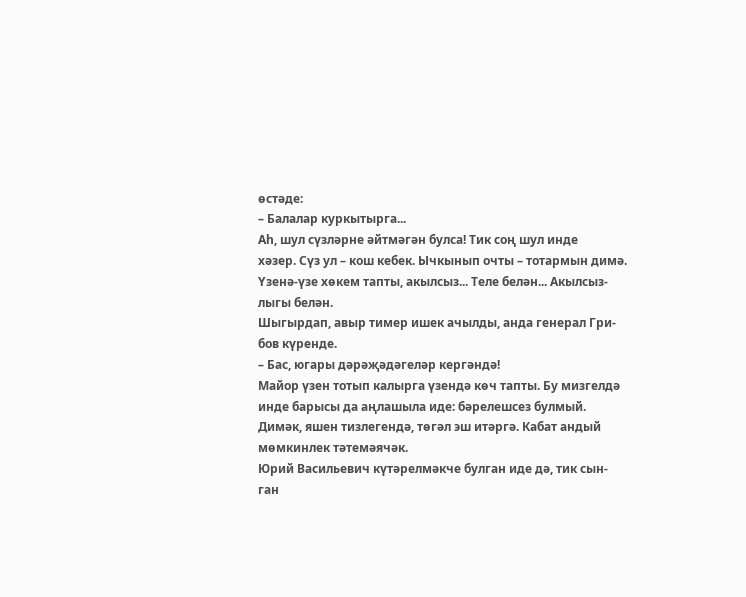өстəде:
– Балалар куркытырга...
Аһ, шул сүзлəрне əйтмəгəн булса! Тик соң шул инде
хəзер. Сүз ул – кош кебек. Ычкынып очты – тотармын димə.
Үзенə-үзе хөкем тапты, акылсыз... Теле белəн... Акылсыз-
лыгы белəн.
Шыгырдап, авыр тимер ишек ачылды, анда генерал Гри-
бов күренде.
– Бас, югары дəрəҗəдəгелəр кергəндə!
Майор үзен тотып калырга үзендə көч тапты. Бу мизгелдə
инде барысы да аңлашыла иде: бəрелешсез булмый.
Димəк, яшен тизлегендə, төгəл эш итəргə. Кабат андый
мөмкинлек тəтемəячəк.
Юрий Васильевич күтəрелмəкче булган иде дə, тик сын-
ган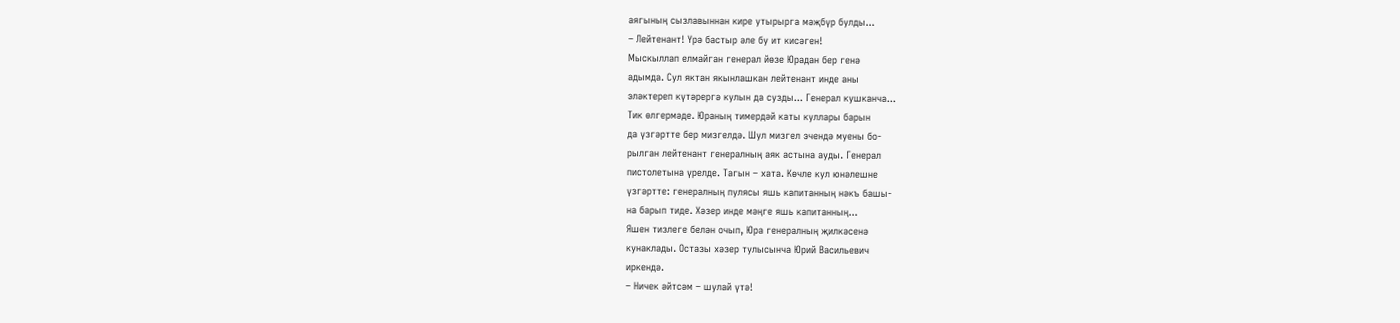аягының сызлавыннан кире утырырга мəҗбүр булды...
– Лейтенант! Үрə бастыр əле бу ит кисəген!
Мыскыллап елмайган генерал йөзе Юрадан бер генə
адымда. Сул яктан якынлашкан лейтенант инде аны
элəктереп күтəрергə кулын да сузды... Генерал кушканча...
Тик өлгермəде. Юраның тимердəй каты куллары барын
да үзгəртте бер мизгелдə. Шул мизгел эчендə муены бо-
рылган лейтенант генералның аяк астына ауды. Генерал
пистолетына үрелде. Тагын – хата. Көчле кул юнəлешне
үзгəртте: генералның пулясы яшь капитанның нəкъ башы-
на барып тиде. Хəзер инде мəңге яшь капитанның...
Яшен тизлеге белəн очып, Юра генералның җилкəсенə
кунаклады. Остазы хəзер тулысынча Юрий Васильевич
иркендə.
– Ничек əйтсəм – шулай үтə!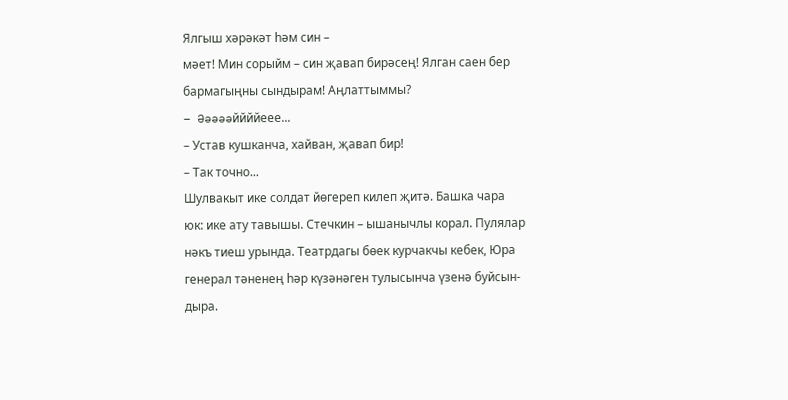Ялгыш хəрəкəт һəм син –
мəет! Мин сорыйм – син җавап бирəсең! Ялган саен бер
бармагыңны сындырам! Аңлаттыммы?
– Əəəəəййййеее...
– Устав кушканча, хайван, җавап бир!
– Так точно...
Шулвакыт ике солдат йөгереп килеп җитə. Башка чара
юк: ике ату тавышы. Стечкин – ышанычлы корал. Пулялар
нəкъ тиеш урында. Театрдагы бөек курчакчы кебек, Юра
генерал тəненең һəр күзəнəген тулысынча үзенə буйсын-
дыра.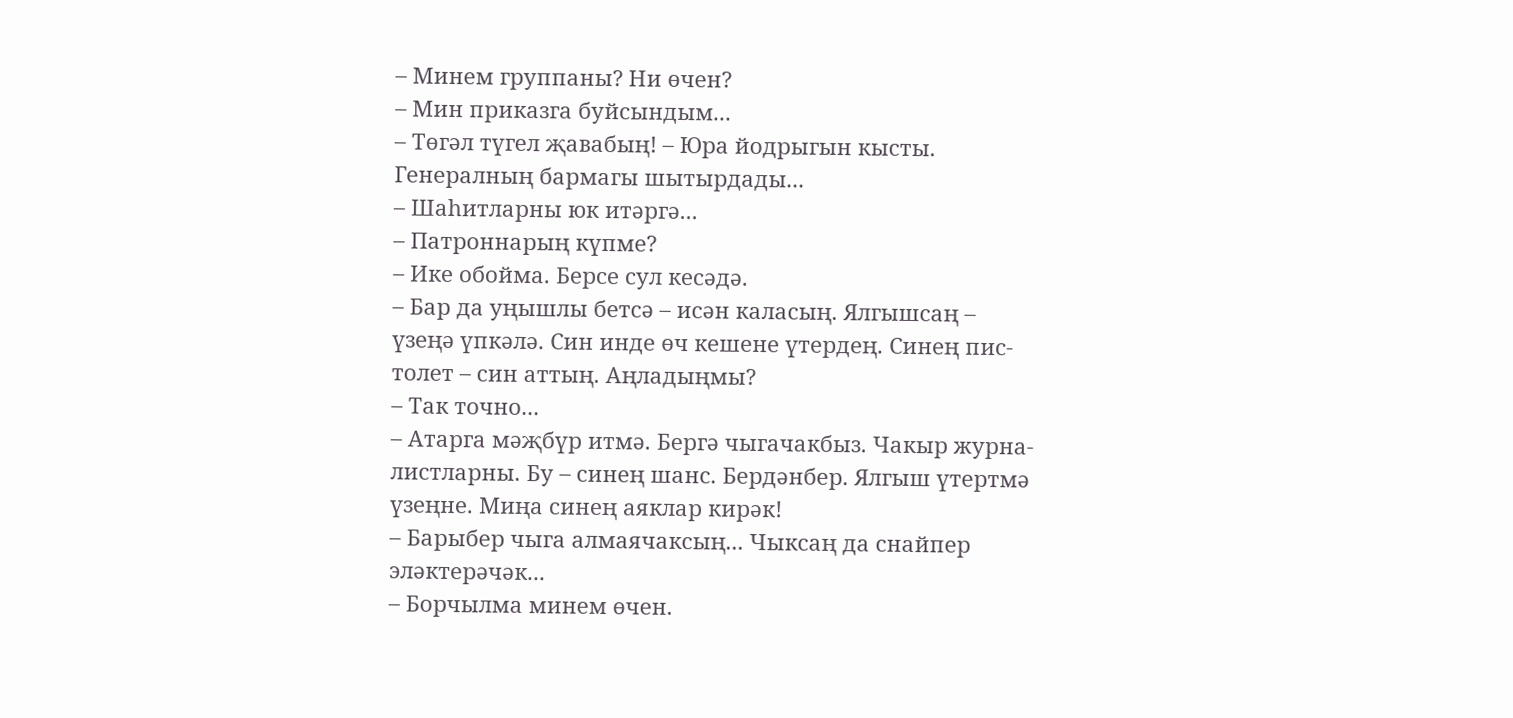– Минем группаны? Ни өчен?
– Мин приказга буйсындым...
– Төгəл түгел җавабың! – Юра йодрыгын кысты.
Генералның бармагы шытырдады...
– Шаһитларны юк итəргə...
– Патроннарың күпме?
– Ике обойма. Берсе сул кесəдə.
– Бар да уңышлы бетсə – исəн каласың. Ялгышсаң –
үзеңə үпкəлə. Син инде өч кешене үтердең. Синең пис-
толет – син аттың. Аңладыңмы?
– Так точно...
– Атарга мəҗбүр итмə. Бергə чыгачакбыз. Чакыр журна-
листларны. Бу – синең шанс. Бердəнбер. Ялгыш үтертмə
үзеңне. Миңа синең аяклар кирəк!
– Барыбер чыга алмаячаксың... Чыксаң да снайпер
элəктерəчəк...
– Борчылма минем өчен.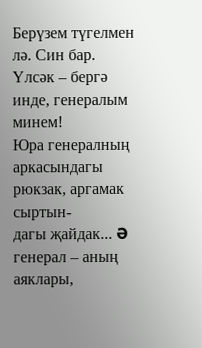Берүзем түгелмен лə. Син бар.
Үлсəк – бергə инде, генералым минем!
Юра генералның аркасындагы рюкзак, аргамак сыртын-
дагы җайдак... Ə генерал – аның аяклары,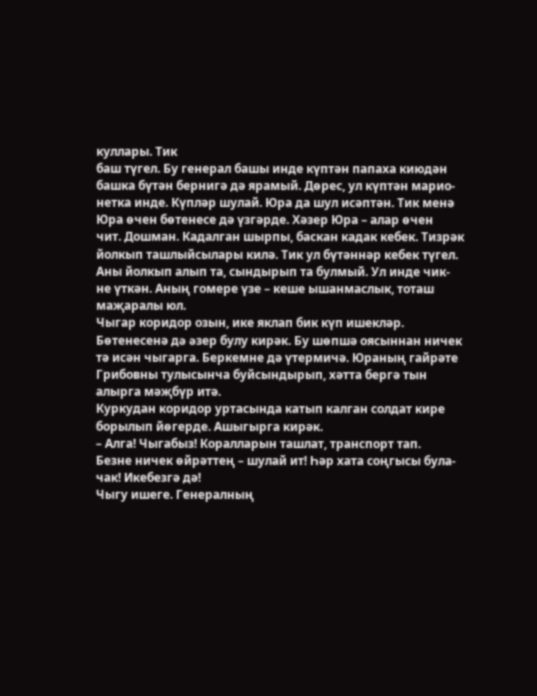куллары. Тик
баш түгел. Бу генерал башы инде күптəн папаха киюдəн
башка бүтəн бернигə дə ярамый. Дөрес, ул күптəн марио-
нетка инде. Күплəр шулай. Юра да шул исəптəн. Тик менə
Юра өчен бөтенесе дə үзгəрде. Хəзер Юра – алар өчен
чит. Дошман. Кадалган шырпы, баскан кадак кебек. Тизрəк
йолкып ташлыйсылары килə. Тик ул бүтəннəр кебек түгел.
Аны йолкып алып та, сындырып та булмый. Ул инде чик-
не үткəн. Аның гомере үзе – кеше ышанмаслык, тоташ
маҗаралы юл.
Чыгар коридор озын, ике яклап бик күп ишеклəр.
Бөтенесенə дə əзер булу кирəк. Бу шөпшə оясыннан ничек
тə исəн чыгарга. Беркемне дə үтермичə. Юраның гайрəте
Грибовны тулысынча буйсындырып, хəтта бергə тын
алырга мəҗбүр итə.
Куркудан коридор уртасында катып калган солдат кире
борылып йөгерде. Ашыгырга кирəк.
– Алга! Чыгабыз! Коралларын ташлат, транспорт тап.
Безне ничек өйрəттең – шулай ит! Һəр хата соңгысы була-
чак! Икебезгə дə!
Чыгу ишеге. Генералның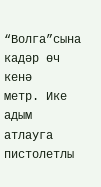“Волга”сына кадəр өч кенə
метр. Ике адым атлауга пистолетлы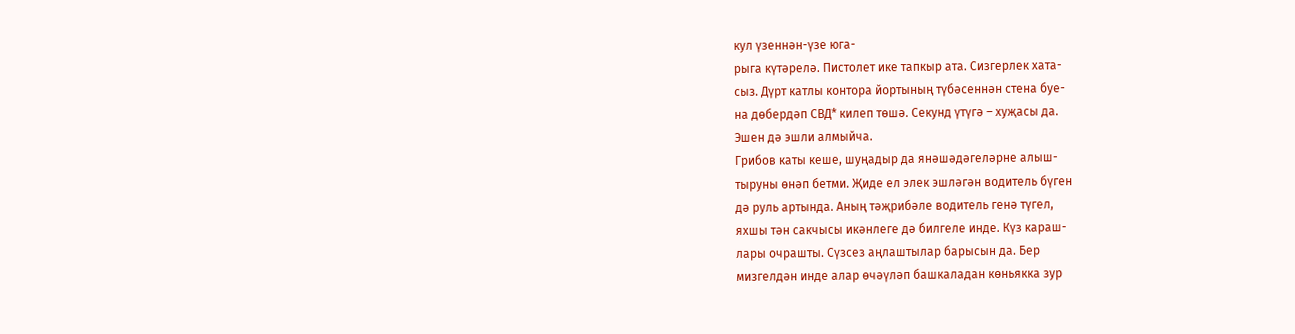кул үзеннəн-үзе юга-
рыга күтəрелə. Пистолет ике тапкыр ата. Сизгерлек хата-
сыз. Дүрт катлы контора йортының түбəсеннəн стена буе-
на дөбердəп СВД* килеп төшə. Секунд үтүгə – хуҗасы да.
Эшен дə эшли алмыйча.
Грибов каты кеше, шуңадыр да янəшəдəгелəрне алыш-
тыруны өнəп бетми. Җиде ел элек эшлəгəн водитель бүген
дə руль артында. Аның тəҗрибəле водитель генə түгел,
яхшы тəн сакчысы икəнлеге дə билгеле инде. Күз караш-
лары очрашты. Сүзсез аңлаштылар барысын да. Бер
мизгелдəн инде алар өчəүлəп башкаладан көньякка зур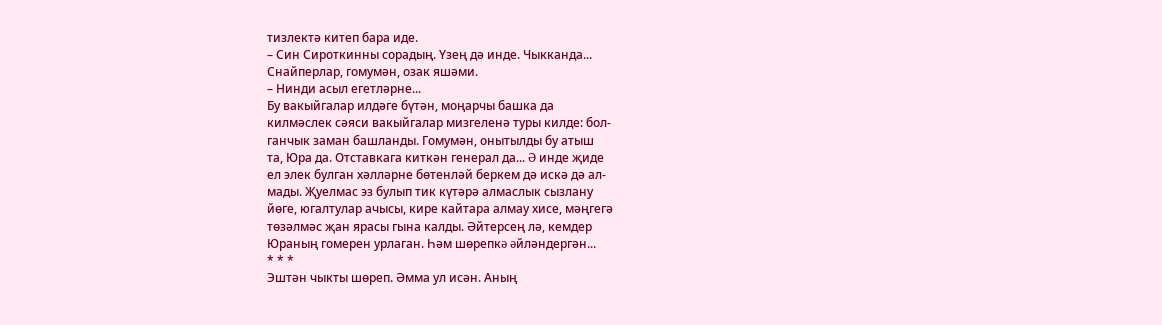тизлектə китеп бара иде.
– Син Сироткинны сорадың. Үзең дə инде. Чыкканда...
Снайперлар, гомумəн, озак яшəми.
– Нинди асыл егетлəрне...
Бу вакыйгалар илдəге бүтəн, моңарчы башка да
килмəслек сəяси вакыйгалар мизгеленə туры килде: бол-
ганчык заман башланды. Гомумəн, онытылды бу атыш
та, Юра да. Отставкага киткəн генерал да... Ə инде җиде
ел элек булган хəллəрне бөтенлəй беркем дə искə дə ал-
мады. Җуелмас эз булып тик күтəрə алмаслык сызлану
йөге, югалтулар ачысы, кире кайтара алмау хисе, мəңгегə
төзəлмəс җан ярасы гына калды. Əйтерсең лə, кемдер
Юраның гомерен урлаган. Һəм шөрепкə əйлəндергəн...
* * *
Эштəн чыкты шөреп. Əмма ул исəн. Аның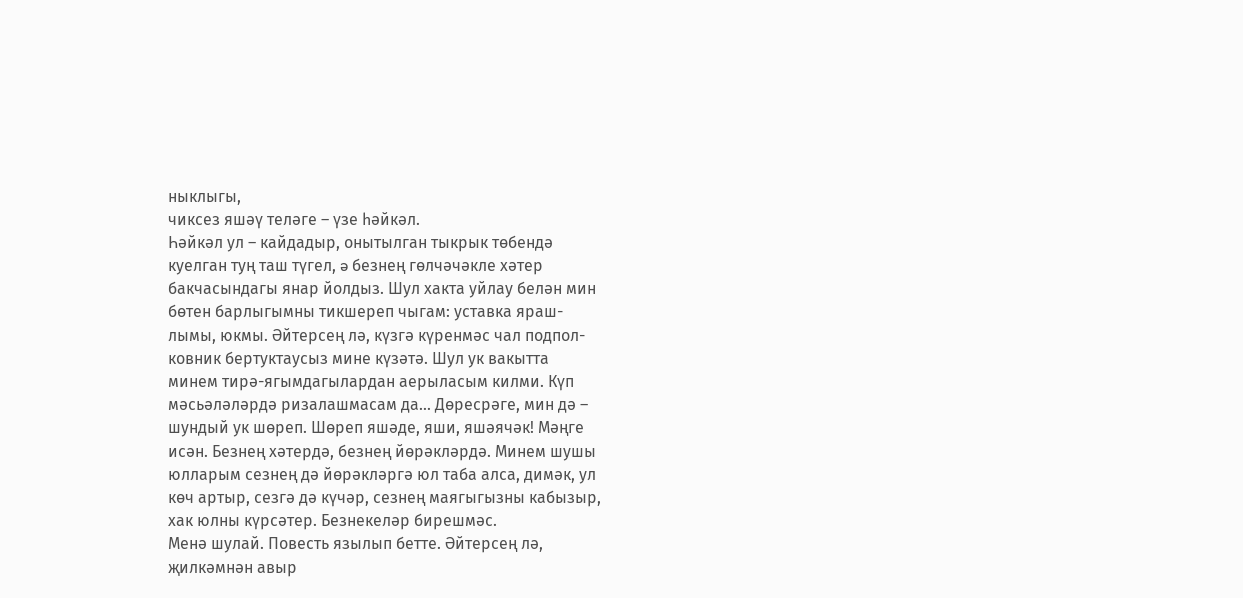ныклыгы,
чиксез яшəү телəге – үзе һəйкəл.
Һəйкəл ул – кайдадыр, онытылган тыкрык төбендə
куелган туң таш түгел, ə безнең гөлчəчəкле хəтер
бакчасындагы янар йолдыз. Шул хакта уйлау белəн мин
бөтен барлыгымны тикшереп чыгам: уставка яраш-
лымы, юкмы. Əйтерсең лə, күзгə күренмəс чал подпол-
ковник бертуктаусыз мине күзəтə. Шул ук вакытта
минем тирə-ягымдагылардан аерыласым килми. Күп
мəсьəлəлəрдə ризалашмасам да... Дөресрəге, мин дə –
шундый ук шөреп. Шөреп яшəде, яши, яшəячəк! Мəңге
исəн. Безнең хəтердə, безнең йөрəклəрдə. Минем шушы
юлларым сезнең дə йөрəклəргə юл таба алса, димəк, ул
көч артыр, сезгə дə күчəр, сезнең маягыгызны кабызыр,
хак юлны күрсəтер. Безнекелəр бирешмəс.
Менə шулай. Повесть язылып бетте. Əйтерсең лə,
җилкəмнəн авыр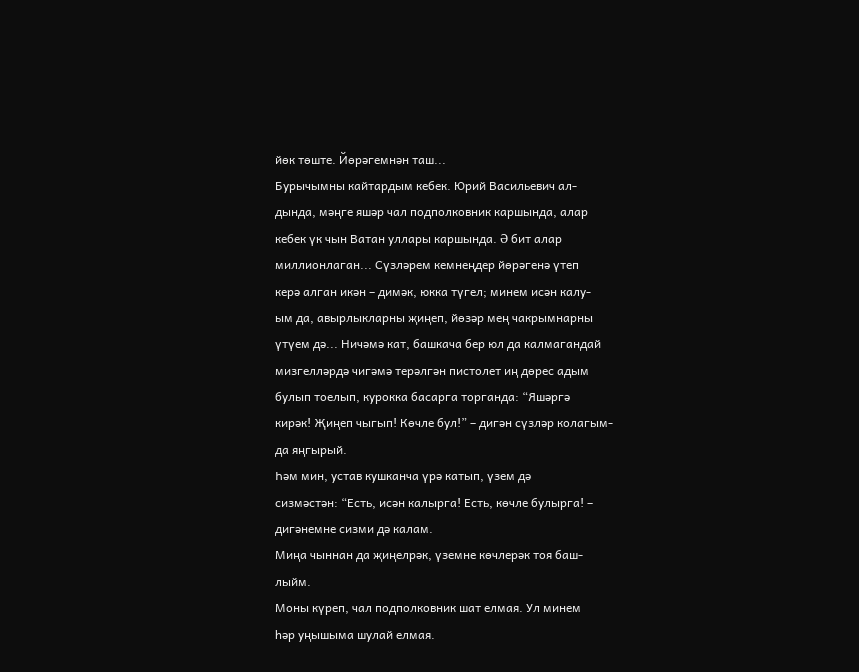йөк төште. Йөрəгемнəн таш...
Бурычымны кайтардым кебек. Юрий Васильевич ал-
дында, мəңге яшəр чал подполковник каршында, алар
кебек үк чын Ватан уллары каршында. Ə бит алар
миллионлаган... Сүзлəрем кемнеңдер йөрəгенə үтеп
керə алган икəн – димəк, юкка түгел; минем исəн калу-
ым да, авырлыкларны җиңеп, йөзəр мең чакрымнарны
үтүем дə... Ничəмə кат, башкача бер юл да калмагандай
мизгеллəрдə чигəмə терəлгəн пистолет иң дөрес адым
булып тоелып, курокка басарга торганда: “Яшəргə
кирəк! Җиңеп чыгып! Көчле бул!” – дигəн сүзлəр колагым-
да яңгырый.
Һəм мин, устав кушканча үрə катып, үзем дə
сизмəстəн: “Есть, исəн калырга! Есть, көчле булырга! –
дигəнемне сизми дə калам.
Миңа чыннан да җиңелрəк, үземне көчлерəк тоя баш-
лыйм.
Моны күреп, чал подполковник шат елмая. Ул минем
һəр уңышыма шулай елмая.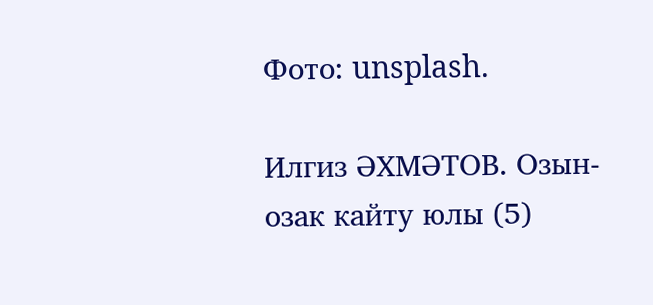Фото: unsplash.

Илгиз ӘХМӘТОВ. Озын-озак кайту юлы (5)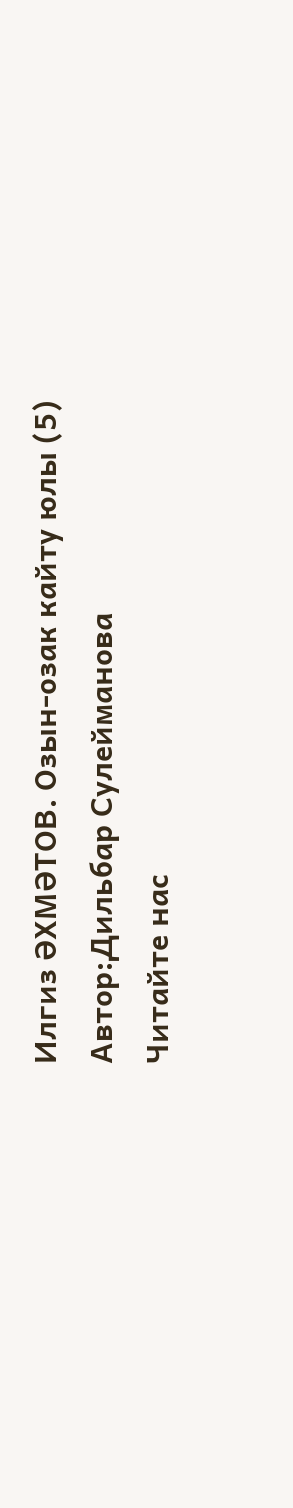Илгиз ӘХМӘТОВ. Озын-озак кайту юлы (5)
Автор:Дильбар Сулейманова
Читайте нас